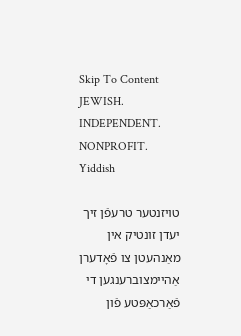Skip To Content
JEWISH. INDEPENDENT. NONPROFIT.
Yiddish

טויזנטער טרעפֿן זיך יעדן זונטיק אין מאַנהעטן צו פֿאָדערן אַהיימצוברענגען די פֿאַרכאַפּטע פֿון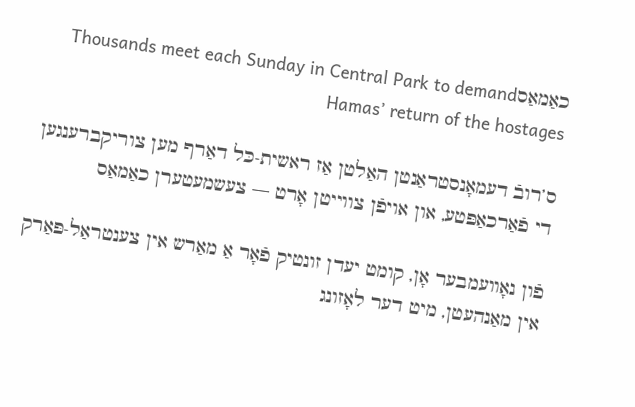כאַמאַסThousands meet each Sunday in Central Park to demand Hamas’ return of the hostages

ס’רובֿ דעמאָנסטראַנטן האַלטן אַז ראשית-כּל דאַרף מען צוריקברענגען די פֿאַרכאַפּטע, און אויפֿן צווייטן אָרט — צעשמעטערן כאַמאַס

פֿון נאָוועמבער אָן, קומט יעדן זונטיק פֿאָר אַ מאַרש אין צענטראַל-פּאַרק אין מאַנהעטן, מיט דער לאָזונג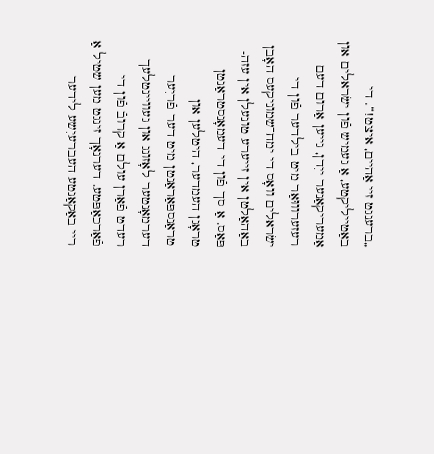„ברענגט זיי אַהיים, איצט!“. די באַטייליקטע, אַ געמיש פֿון ישׂראלים און אַמעריקאַנער ייִדן, גייען אַרום דעם רעזערוווּאַר מיט בילדער פֿון די ישׂראלים וואָס די ימח־שמוניקעס האָבן באַהאַלטן אין זייערע טונעלן אין עזה-פּאַס. אַ סך פֿון די דעמאָנסטראַנטן טראָגן העמדער, היטלען און טראַנספּאַראַנטן מיט דער פֿריִער דערמאָנטער לאָזונג און געוויינטלעך רעדט פֿאַרן עולם אַ קרובֿ פֿון די פֿאַרכאַפּטע. דערנאָך זינגט מען שטיל אַ ריי באַקאַנטע העברעיִשע לידער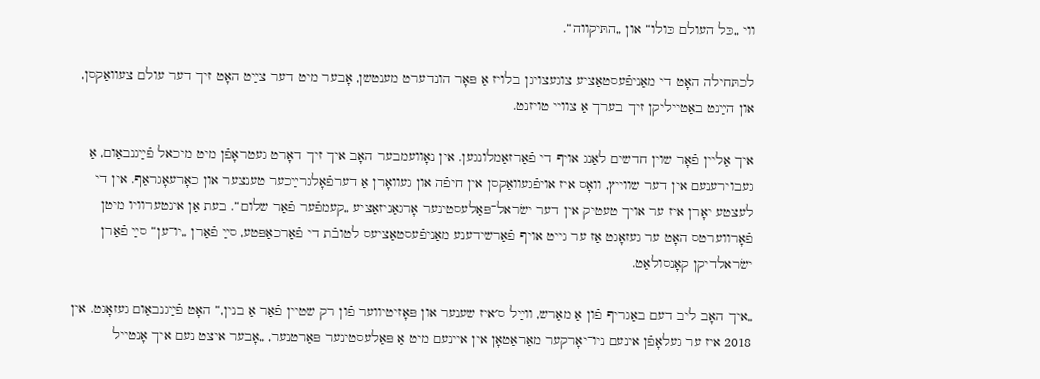ווי „כּל העולם כּולו“ און „התּיקווה“.

לכתּחילה האָט די מאַניפֿעסטאַציע צוגעצויגן בלויז אַ פּאָר הונדערט מענטשן, אָבער מיט דער צײַט האָט זיך דער עולם צעוואַקסן, און הײַנט באַטייליקן זיך בערך אַ צוויי טויזנט.

איך אַליין פֿאָר שוין חדשים לאַנג אויף די פֿאַרזאַמלונגען. אין נאָוועמבער האָב איך זיך דאָרט געטראָפֿן מיט מיכאל פֿײַגנבאַום, אַ געבוירענעם אין דער שווייץ, וואָס איז אויפֿגעוואַקסן אין חיפֿה און געוואָרן אַ דערפֿאָלגרײַכער טענצער און כאָרעאָגראַף. אין די לעצטע יאָרן איז ער אויך טעטיק אין דער ישׂראל־פּאַלעסטינער אָרגאַניזאַציע „קעמפֿער פֿאַר שלום“. בעת אַן אינטערוויו מיטן פֿאָרווערטס האָט ער געזאָגט אַז ער גייט אויף פֿאַרשידענע מאַניפֿעסטאַציעס לטובֿת די פֿאַרכאַפּטע, סײַ פֿאַרן „יו־ען“ סײַ פֿאַרן ישׂראלדיקן קאָנסולאַט.

„איך האָב ליב דעם באַגריף פֿון אַ מאַרש, ווײַל ס׳איז שענער און פּאָזיטיווער פֿון רק שטיין פֿאַר אַ בנין,“ האָט פֿײַגנבאַום געזאָגט. אין 2018 איז ער געלאָפֿן אינעם ניו־יאָרקער מאַראַטאָן אין איינעם מיט אַ פּאַלעסטינער פּאַרטנער, „אָבער איצט נעם איך אָנטייל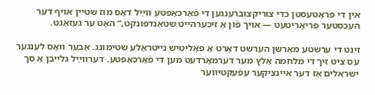אין די פּראָטעסטן כּדי צוריקצוברענגען די פֿאַרכאַפּטע ווײַל דאָס מוז שטיין אויף דער העכסטער פּריאָריטעט — אויך פֿון אַ זיכערהייט שטאַנדפּונקט,“ האָט ער געזאָגט.

זינט די ערשטע מאַרשן הערשט דאָרט אַ פּאָליטיש נייטראַלע שטימונג. אָבער וואָס לענגער עס ציט זיך די מלחמה אַלץ מער דערמאָרדעט מען די פֿאַרכאַפּטע. דערווײַל גלייבן אַ סך ישׂראלים אַז דער איינציקער עפֿעקטיווער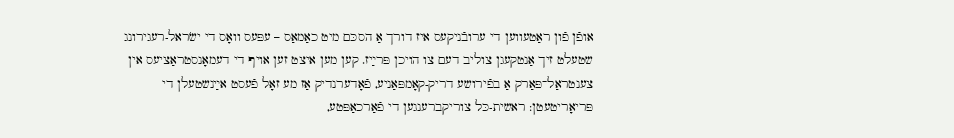אופֿן פֿון ראַטעווען די ערובֿניקעס איז דורך אַ הסכּם מיט כאַמאַס – עפּעס וואָס די ישׂראל-רעגירונג שטעלט זיך אַנטקעגן צוליב דעם צו הויכן פּרײַז. קען מען איצט זען אויף די דעמאָנסטראַציעס אין צענטראַל־פּאַרק אַ בפֿירושע דריק-קאָמפּאַניע, פֿאָדערנדיק אַז מע זאָל פֿעסט אײַנשטעלן די פּריאָריטעטן: ראשית-כּל צוריקברענגען די פֿאַרכאַפּטע,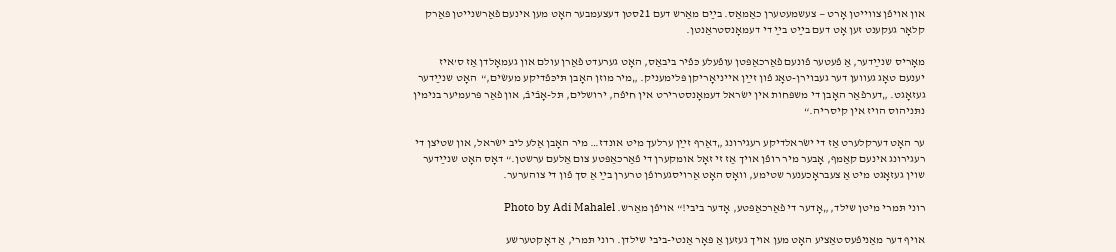און אויפֿן צווייטן אָרט — צעשמעטערן כאַמאַס. בײַם מאַרש דעם 21סטן דעצעמבער האָט מען אינעם פֿאַרשנייטן פּאַרק קלאָר געקענט זען אָט דעם בײַט בײַ די דעמאָנסטראַנטן.

מאָריס שנײַדער, אַ פֿעטער פֿונעם פֿאַרכאַפּטן עופֿעלע כּפֿיר ביבאַס, האָט גערעדט פֿאַרן עולם און געמאָלדן אַז ס’איז יענעם טאָג געווען דער געבוירן-טאָג פֿון זײַן אייניאָריקן פּלימעניק. „מיר מוזן האָבן תּיכּפֿדיקע מעשׂים,“  האָט שנײַדער געזאָגט. „דערפֿאַר האָבן די משפּחות אין ישׂראל דעמאָנסטרירט אין חיפֿה, ירושלים, תּל-אָבֿיבֿ, און פֿאַר פּרעמיער בנימין נתּניהוס הויז אין קיסריה.“

ער האָט דערקלערט אַז די ישׂראלדיקע רעגירונג „דאַרף זײַן ערלעך מיט אונדז… מיר האָבן אַלע ליב ישׂראל, און שטיצן די רעגירונג אינעם קאַמף, אָבער מיר רופֿן אויך אַז זי זאָל אומקערן די פֿאַרכאַפּטע צום אַלעם ערשטן.“ דאָס האָט שנײַדער שוין געזאָגט מיט אַ צעבראָכענער שטימע, וואָס האָט אַרויסגערופֿן טרערן בײַ אַ סך פֿון די צוהערער.

רוני תּמרי מיטן שילד, „אָדער די פֿאַרכאַפּטע, אָדער ביבי!“ אויפֿן מאַרש. Photo by Adi Mahalel

אויף דער מאַניפֿעסטאַציע האָט מען אויך געזען אַ פּאָר אַנטי-ביבי שילדן. רוני תּמרי, אַ דאָקטערשע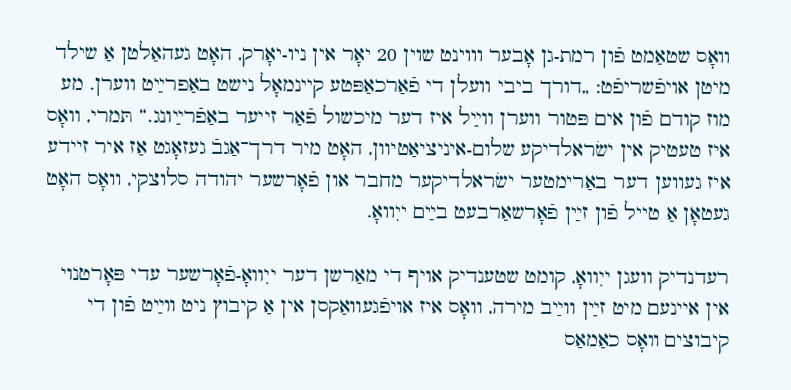וואָס שטאַמט פֿון רמת-גן אָבער וווינט שוין 20 יאָר אין ניו-יאָרק, האָט געהאַלטן אַ שילד מיטן אויפֿשריפֿט: „דורך ביבי וועלן די פֿאַרכאַפּטע קיינמאָל נישט באַפרײַט ווערן. מע מוז קודם פֿון אים פּטור ווערן ווײַל איז דער מיכשול פֿאַר זייער באַפֿרײַונג.“ תּמרי, וואָס איז טעטיק אין ישׂראלדיקע שלום-איניציאַטיוון, האָט מיר דרך־אַגבֿ געזאָגט אַז איר זיידע איז געווען דער באַרימטער ישׂראלדיקער מחבר און פֿאָרשער יהודה סלוצקי, וואָס האָט געטאָן אַ טייל פֿון זײַן פֿאָרשאַרבעט בײַם ייִוואָ.

רעדנדיק וועגן ייִוואָ, קומט שטענדיק אויף די מאַרשן דער ייִוואָ-פֿאָרשער עדי פּאָרטנוי אין איינעם מיט זײַן ווײַב מירה, וואָס איז אויפֿגעוואַקסן אין אַ קיבוץ ניט װײַט פֿון די קיבוצים װאָס כאַמאַס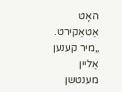האָט  אַטאַקירט. „מיר קענען אַליין מענטשן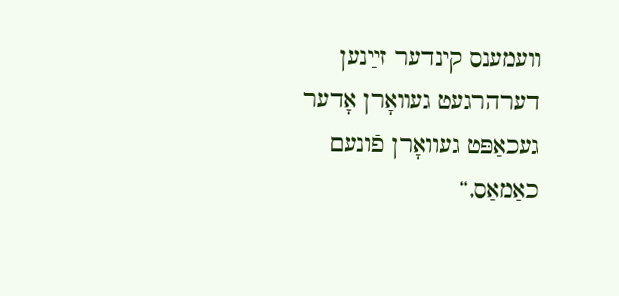װעמענס קינדער זײַנען דערהרגעט געװאָרן אָדער געכאַפּט געוואָרן פֿונעם כאַמאַס,“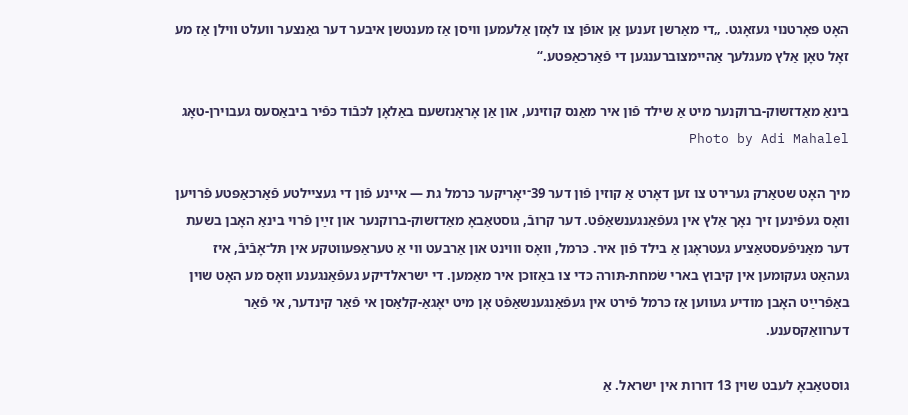האָט פּאָרטנוי געזאָגט. „די מאַרשן זענען אַן אופֿן צו לאָזן אַלעמען וויסן אַז מענטשן איבער דער גאַנצער װעלט װילן אַז מע זאָל טאָן אַלץ מעגלעך אַהיימצוברענגען די פֿאַרכאַפּטע.“

בינאַ מאַדזשוק-ברוקנער מיט אַ שילד פֿון איר מאַנס קוזינע, און אַן אָראַנזשעם באַלאָן לכּבֿוד כּפֿיר ביבאַסעס געבוירן-טאָג Photo by Adi Mahalel

מיך האָט שטאַרק גערירט צו זען דאָרט אַ קוזין פֿון דער 39־יאָריקער כּרמל גת — איינע פֿון די געציילטע פֿאַרכאַפּטע פֿרויען וואָס געפֿינען זיך נאָך אַלץ אין געפֿאַנגענשאַפֿט. דער קרובֿ, גוסטאַבאָ מאַדזשוק-ברוקנער און זײַן פֿרוי בינאַ האָבן בשעת דער מאַניפֿעסטאַציע געטראָגן אַ בילד פֿון איר. כּרמל, וואָס וווינט און אַרבעט ווי אַ טעראַפּעווטקע אין תּל־אָבֿיבֿ, איז געהאַט געקומען אין קיבוץ בארי שׂמחת-תּורה כּדי צו באַזוכן איר מאַמען. די ישראלדיקע געפֿאַנגענע וואָס מע האָט שוין באַפֿרײַט האָבן מודיע געווען אַז כּרמל פֿירט אין געפֿאַנגענשאַפֿט אָן מיט יאָגאַ-קלאַסן אי פֿאַר קינדער, אי פֿאַר דערוואַקסענע.

גוסטאַבאָ לעבט שוין 13 דורות אין ישראל. אַ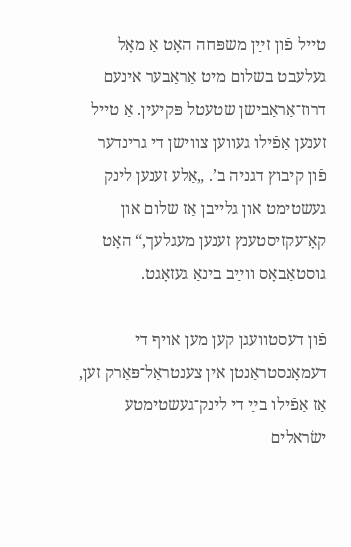טייל פֿון זײַן משפּחה האָט אַ מאָל געלעבט בשלום מיט אַראַבער אינעם דרוז־אַראַבישן שטעטל פּקיעין. אַ טייל זענען אַפֿילו געווען צווישן די גרינדער פֿון קיבוץ דגניה ב’. „אַלע זענען לינק געשטימט און גלייבן אַז שלום און קאָ־עקזיסטענץ זענען מעגלעך,“ האָט גוסטאַבאָס ווײַב בינאַ געזאָגט.

פֿון דעסטוועגן קען מען אויף די דעמאָנסטראַנטן אין צענטראַל־פּאַרק זען, אַז אַפֿילו בײַ די לינק־געשטימטע ישׂראלים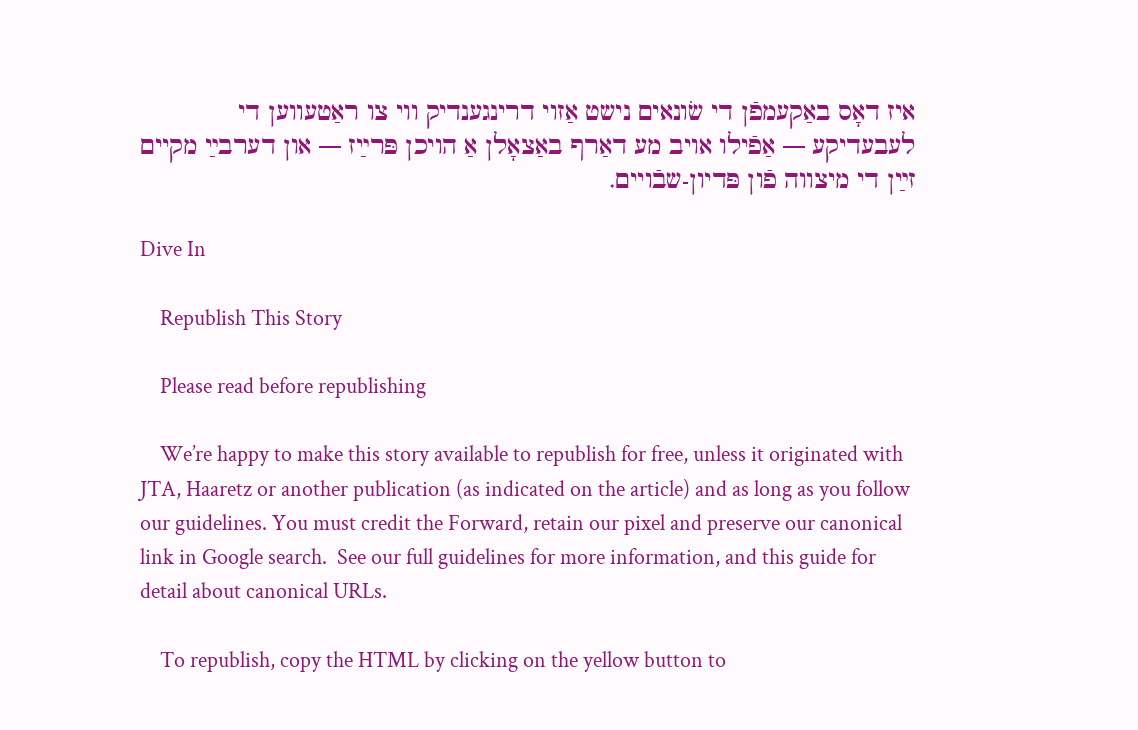איז דאָס באַקעמפֿן די שׂונאים נישט אַזוי דרינגענדיק ווי צו ראַטעווען די לעבעדיקע — אַפֿילו אויב מע דאַרף באַצאָלן אַ הויכן פּרײַז — און דערבײַ מקיים זײַן די מיצווה פֿון פּדיון-שבֿויים.

Dive In

    Republish This Story

    Please read before republishing

    We’re happy to make this story available to republish for free, unless it originated with JTA, Haaretz or another publication (as indicated on the article) and as long as you follow our guidelines. You must credit the Forward, retain our pixel and preserve our canonical link in Google search.  See our full guidelines for more information, and this guide for detail about canonical URLs.

    To republish, copy the HTML by clicking on the yellow button to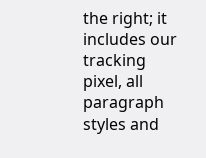the right; it includes our tracking pixel, all paragraph styles and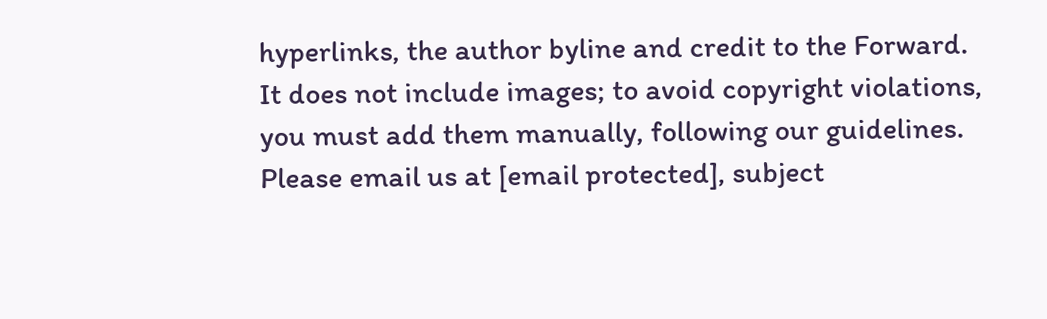hyperlinks, the author byline and credit to the Forward. It does not include images; to avoid copyright violations, you must add them manually, following our guidelines. Please email us at [email protected], subject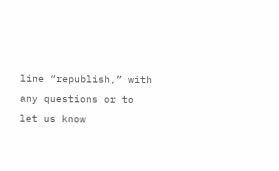line “republish,” with any questions or to let us know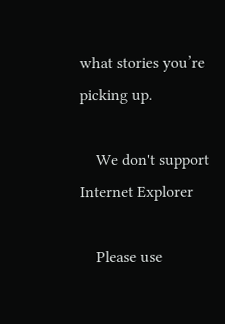what stories you’re picking up.

    We don't support Internet Explorer

    Please use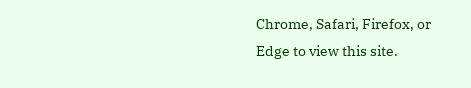Chrome, Safari, Firefox, or Edge to view this site.